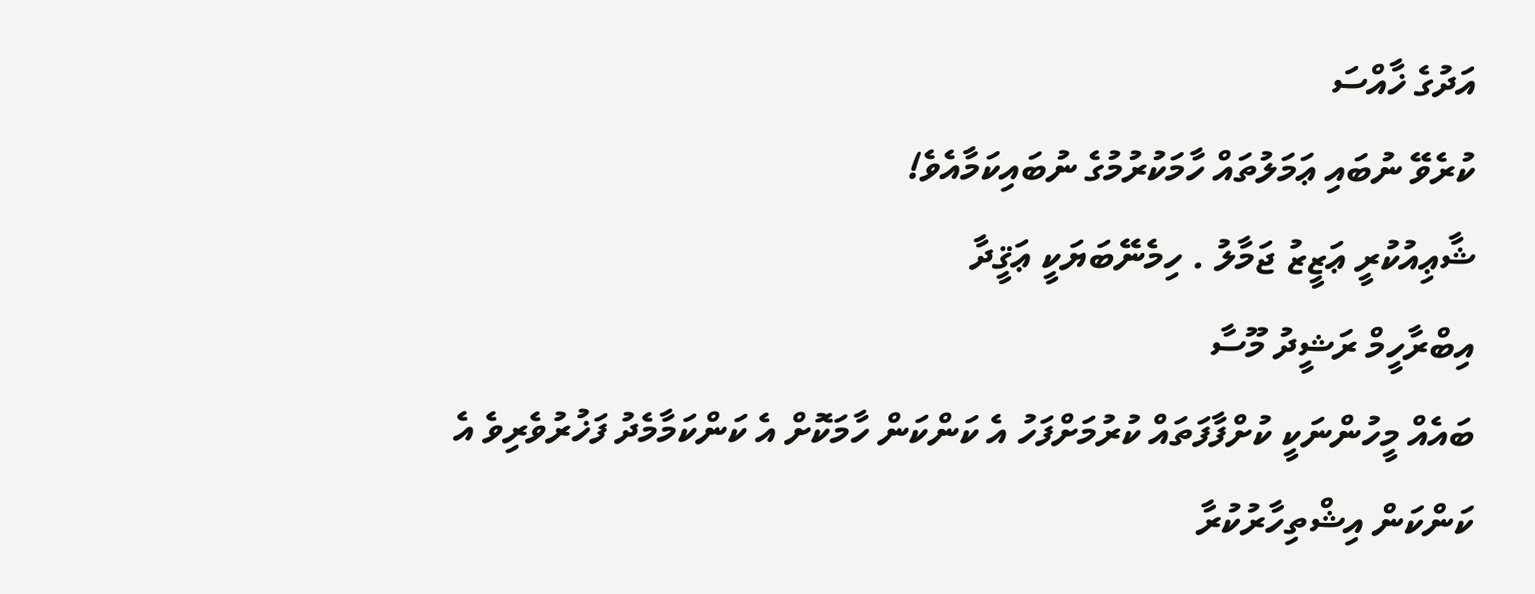އަދުގެ ޚާއްސަ
ކުރެވޭ ނުބައި ޢަމަލުތައް ހާމަކުރުމުގެ ނުބައިކަމާއެވެ!
ޝާޢިއުކުރީ ޢަޒީޒު ޖަމާލު . ހިމެނޭބަޔަކީ ޢަޤީދާ
އިބްރާހީމް ރަޝީދު މޫސާ
ބައެއް މީހުންނަކީ ކުށްފާފަތައް ކުރުމަށްފަހު އެ ކަންކަން ހާމަކޮށް އެ ކަންކަމާމެދު ފަޚުރުވެރިވެ އެ ކަންކަން އިޝްތިހާރުކުރާ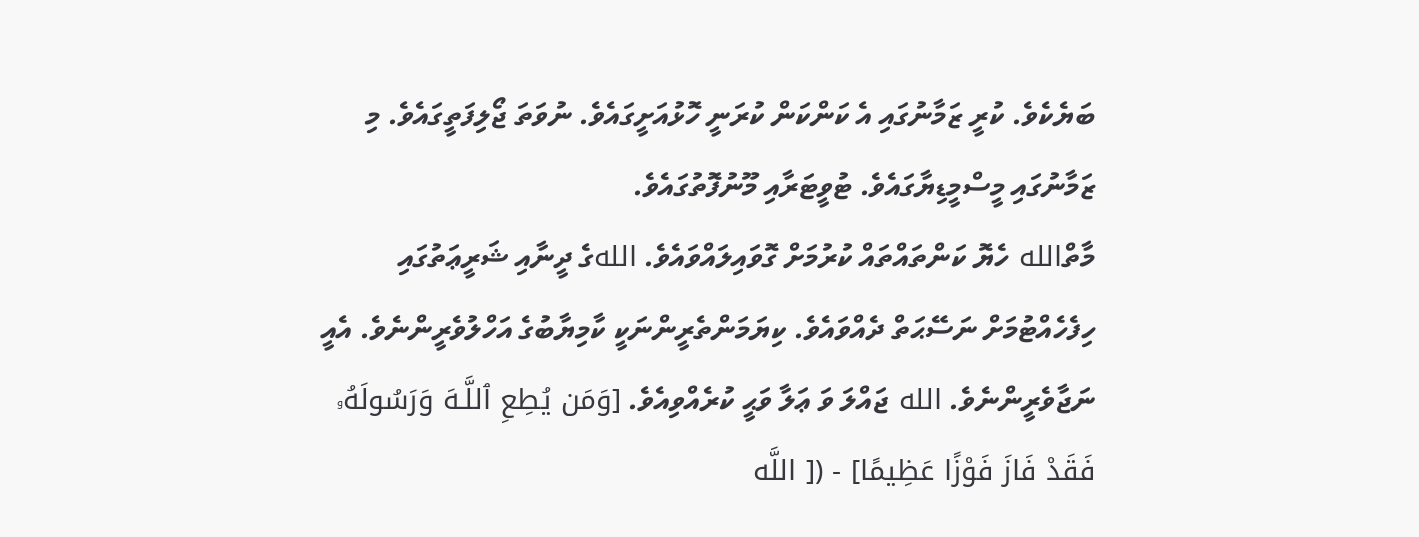ބަޔެކެވެ. ކުރީ ޒަމާނުގައި އެ ކަންކަން ކުރަނީ ހޮޅުއަށީގައެވެ. ނުވަތަ ޖޯލިފަތީގައެވެ. މި ޒަމާނުގައި މީސްމީޑިޔާގައެވެ. ޓުވީޓަރާއި މޫނުފޮތުގައެވެ.
މާތްالله ހެޔޮ ކަންތައްތައް ކުރުމަށް ގޮވައިލައްވައެވެ. اللهގެ ދީނާއި ޝަރީޢަތުގައި ހިފެހެއްޓުމަށް ނަސޭޙަތް ދެއްވައެވެ. ކިޔަމަންތެރީންނަކީ ކާމިޔާބުގެ އަހްލުވެރީންނެވެ. އެއީ ނަޖާވެރީންނެވެ. الله ޖައްލަ ވަ ޢަލާ ވަޙީ ކުރެއްވިއެވެ. [وَمَن يُطِعِ ٱللَّـهَ وَرَسُولَهُۥ فَقَدْ فَازَ فَوْزًا عَظِيمًا] - ([ اللَّه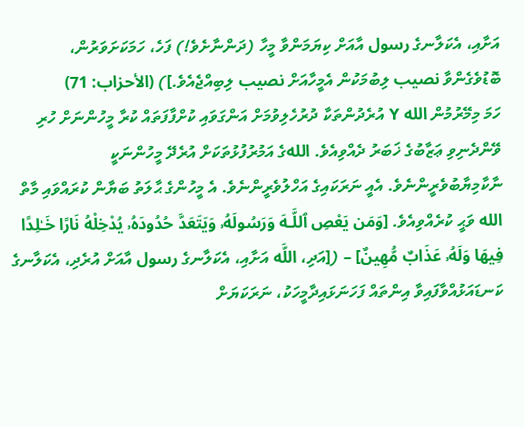އަށާއި، އެކަލާނގެ رسول އާއަށް ކިޔަމަންވާ މީހާ (ދަންނާށެވެ!) ފަހެ، ހަމަކަށަވަރުން، ބޮޑުވެގެންވާ نصيب ލިބުމަކުން އެމީހާއަށް نصيب ލިބިއްޖެއެވެ.]) (الأحزاب: 71)
ހަމަ މިމޭރުމުން الله Y އުރެދުންތަކާ ދުރުހެލިވުމަށް އަންގަވައި ކުށްފާފަތައް ކުރާ މީހުންނަށް ހުރި ވޭންދެނިވި ޢަޒާބުގެ ޚަބަރު ދެއްވިއެވެ. اللهގެ އަމުރުފުޅުތަކަށް އުރެދޭ މީހުންނަކީ ނާކާމިޔާބުވެރީންނެވެ. އެއީ ނަރަކައިގެ އަހްލުވެރީންނެވެ. އެ މީހުންގެ ޙާލަތު ބަޔާން ކުރައްވައި މާތް الله ވަޙީ ކުރެއްވިއެވެ. [وَمَن يَعْصِ ٱللَّـهَ وَرَسُولَهُۥ وَيَتَعَدَّ حُدُودَهُۥ يُدْخِلْهُ نَارًا خَـٰلِدًا فِيهَا وَلَهُۥ عَذَابٌ مُّهِينٌ] – ([އަދި، اللَّه އަށާއި، އެކަލާނގެ رسول އާއަށް އުރެދި، އެކަލާނގެ ކަނޑައަޅުއްވާފައިވާ އިންތައް ފަހަނަޅައިދާމީހަކު، ނަރަކަޔަށް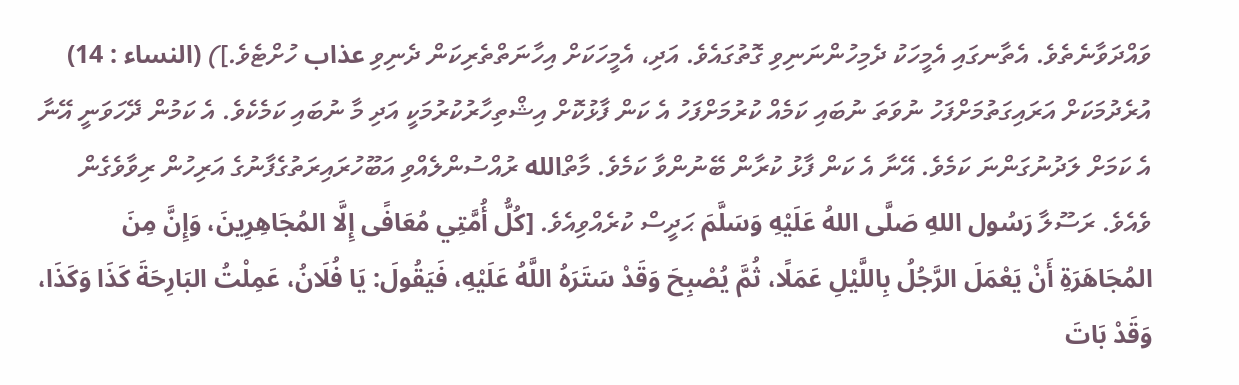ވައްދަވާނެތެވެ. އެތާނގައި އެމީހަކު ދެމިހުންނަނިވި ގޮތުގައެވެ. އަދި، އެމީހަކަށް އިހާނަތްތެރިކަން ދެނިވި عذاب ހުށްޓެވެ.]) (النساء : 14)
އުރެދުމަކަށް އަރައިގަތުމަށްފަހު ނުވަތަ ނުބައި ކަމެއް ކުރުމަށްފަހު އެ ކަން ފާޅުކޮށް އިޝްތިހާރުކުރުމަކީ އަދި މާ ނުބައި ކަމެކެވެ. އެ ކަމުން ދޭހަވަނީ އޭނާ އެ ކަމަށް ލަދުނުގަންނަ ކަމެވެ. އޭނާ އެ ކަން ފާޅު ކުރާން ބޭނުންވާ ކަމެވެ. މާތްالله ރުއްސުންލެއްވި އަބޫހުރައިރަތުގެފާނުގެ އަރިހުން ރިވާވެގެން ވެއެވެ. ރަސޫލާ رَسُول اللهِ صَلَّى اللهُ عَلَيْهِ وَسَلَّمَ ޙަދީސް ކުރެއްވިއެވެ. [كُلُّ أُمَّتِي مُعَافًى إِلَّا المُجَاهِرِينَ، وَإِنَّ مِنَ المُجَاهَرَةِ أَنْ يَعْمَلَ الرَّجُلُ بِاللَّيْلِ عَمَلًا، ثُمَّ يُصْبِحَ وَقَدْ سَتَرَهُ اللَّهُ عَلَيْهِ، فَيَقُولَ: يَا فُلَانُ، عَمِلْتُ البَارِحَةَ كَذَا وَكَذَا، وَقَدْ بَاتَ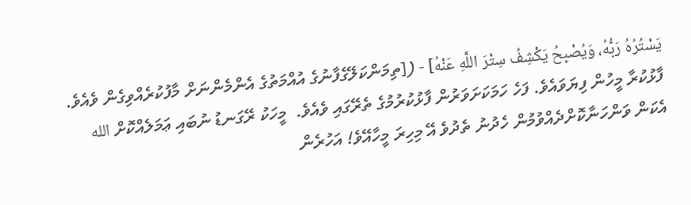يَسْتُرُهُ رَبُّهُ، وَيُصْبِحُ يَكْشِفُ سِتْرَ اللَّهِ عَنْهُ] - ([ތިމަންކަލޭގެފާނުގެ އުއްމަތުގެ އެންމެންނަށް މާފުކުރެއްވިގެން ވެއެވެ. ފާޅުކުރާ މީހުން ފިޔަވައެވެ. ފަހެ ހަމަކަށަވަރުން ފާޅުކުރުމުގެ ތެރޭގައި ވެއެވެ.  މީހަކު ރޭގަނޑު ނުބައި ޢަމަލެއްކޮށް الله އެކަން ވަންހަނާކޮށްދެއްވުމުން ހެދުނު ތެދުވެ އޭ މިހިރަ މީހާއޭވެ! އަހުރެން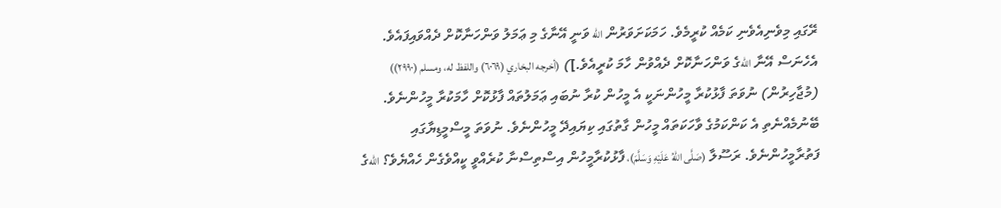ރޭގައި މިވެނިއެވެނި ކަމެއް ކުރީމެވެ. ހަމަކަށަވަރުން الله ވަނީ އޭނާގެ މި ޢަމަލު ވަންހަނާކޮށް ދެއްވައިފައެވެ. އެހެނަސް އޭނާ اللهގެ ވަންހަނާކޮށް ދެއްވުން ހާމަ ކުރީއެވެ.]) (أخرجه البخاري (٦٠٦٩) واللفظ له، ومسلم (٢٩٩٠))
(މުޖާހިރުން) ނުވަތަ ފާޅުކުރާ މީހުންނަކީ އެ މީހުން ކުރާ ނުބައި ޢަމަލުތައް ފާޅުކޮށް ހާމަކުރާ މީހުންނެވެ. ބޭނުމެއްނެތި އެ ކަންކަމުގެ ވާހަކަތައް މީހުން ގާތުގައި ކިޔައިދޭ މީހުންނެވެ. ނުވަތަ މީސްމީޑިޔާގައި ފަތުރާމީހުންނެވެ. ރަސޫލާ (صَلَّى اللهُ عَلَيْهِ وَسَلَّمَ)، ފާޅުކުރާމީހުން އިސްތިސްނާ ކުރެއްވީ ކީއްވެގެން ހެއްޔެވެ؟ اللهގެ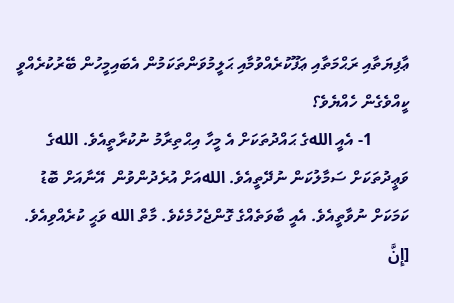ޢާފިޔަތާއި ރަޙްމަތާއި ޢަފޫކުރެއްވުމާއި ޙަލީމުވަންތަކަމުން އެބައިމީހުން ބޭރުކުރެއްވީ ކީއްވެގެން ހެއްޔެވެ؟
         1- އެއީ اللهގެ ޙައްދުތަކަށް އެ މީހާ އިޙްތިރާމު ނުކުރާތީއެވެ. اللهގެ ވަޢީދުތަކަށް ސަމާލުކަން ނުދޭތީއެވެ. اللهއަށް އުރެދުންވުން  އޭނާއަށް ބޮޑު ކަމަކަށް ނުވާތީއެވެ. އެއީ ބާވަތެއްގެ ގޮންޖެހުމެކެވެ. މާތް الله ވަޙީ ކުރެއްވިއެވެ. [إِنَّ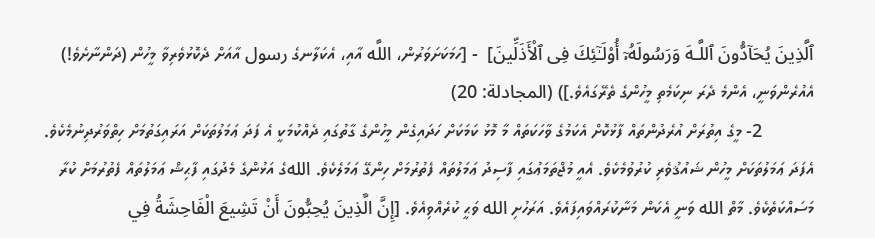ٱلَّذِينَ يُحَآدُّونَ ٱللَّـهَ وَرَسُولَهُۥٓ أُو۟لَـٰٓئِكَ فِى ٱلْأَذَلِّينَ]  - [ހަމަކަށަވަރުން، اللَّه އާއި، އެކަލާނގެ رسول އާއަށް ދެކޮޅުވެރިވާ މީހުން (ދަންނާށެވެ!) އެއުރެންވަނީ، އެންމެ ދެރަ ނިކަމެތި މީހުންގެ ތެރޭގައެވެ.]) (المجادلة: 20)
           2- މީގެ އިތުރަށް އުރެދުންތައް ފާޅުކޮށް އެކަމުގެ ވާހަކަތައް މާ މޮޅު ކަމަކަށް ހަދައިގެން މީހުންގެ ގާތުގައި ދެއްކުމަކީ އެ ފަދަ ޢަމަލުތަކަށް އަރައިގަތުމަށް ހިތްވަރުދިނުމެކެވެ. އެފަދަ ޢަމަލުތަކަށް މީހުން ޝައުޤުވެރި ކުރުވުމެކެވެ. އެއީ މުޖްތަމަޢުގައި ފާސިދު ޢަމަލުތައް ފެތުރުމަށް ހިންގޭ ޢަމަލެކެވެ. اللهގެ އަޅުންގެ މެދުގައި ފާޙިޝް ޢަމަލުތައް ފެތުރުމަށް ކުރާ މަސައްކަތެކެވެ. މާތް الله ވަނީ އެކަން މަނާކުރައްވައިފައެވެ. އަރަހުށި الله ވަޙީ ކުރެއްވިއެވެ. [إِنَّ الَّذِينَ يُحِبُّونَ أَنْ تَشِيعَ الْفَاحِشَةُ فِي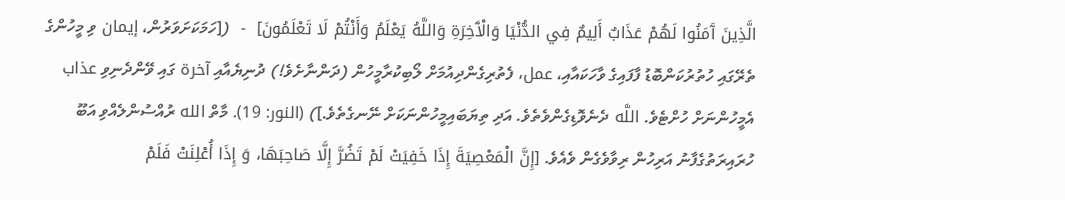الَّذِينَ آَمَنُوا لَهُمْ عَذَابٌ أَلِيمٌ فِي الدُّنْيَا وَالْآَخِرَةِ وَاللَّهُ يَعْلَمُ وَأَنْتُمْ لَا تَعْلَمُونَ]  -  ([ހަމަކަށަވަރުން، إيمان ވި މީހުންގެ ތެރޭގައި ހުތުރުކަންބޮޑު ފާފައިގެ ވާހަކައާއި، عمل، ފެތުރިގެންދިއުމަށް ލޯބިކުރާމީހުން (ދަންނާށެވެ!) ދުނިޔެއާއި آخرة ގައި ވޭންދެނިވި عذاب އެމީހުންނަށް ހުށްޓެވެ. اللَّه ދެނެވޮޑިގެންވެތެވެ. އަދި ތިޔަބައިމީހުންނަކަށް ނޭނގެތެވެ.]) (النور: 19). މާތް الله ރުއްސުންލެއްވި އަބޫ ހުރައިރަތުގެފާނު އަރިހުން ރިވާވެގެން ވެއެވެ. [إِنَّ الْمَعْصِيَةَ إِذَا خَفِيَتْ لَمْ تَضُرَّ إِلَّا صَاحِبَهَا، وَ إِذَا أُعْلِنَتْ فَلَمْ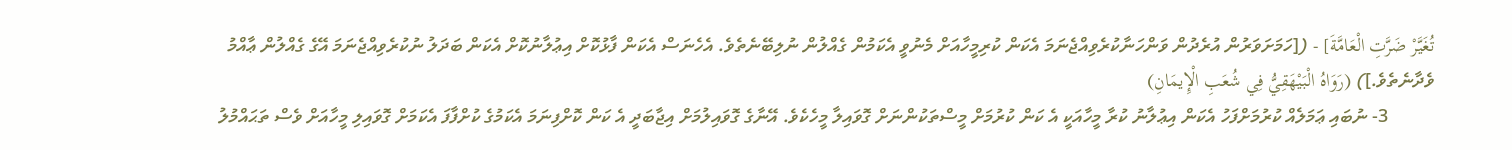تُغَيَّرْ ضَرَّتِ الْعَامَّةَ] - ([ހަމަށަވަރުން އުރެދުން ވަންހަނާކުރެވިއްޖެނަމަ އެކަން ކުރިމީހާއަށް މެނުވީ އެކަމުން ގެއްލުން ނުލިބޭނެތެވެ. އެހެނަސް އެކަން ފާޅުކޮށް އިޢުލާނުކޮށް އެކަން ބަދަލު ނުކުރެވިއްޖެނަމަ އޭގެ ގެއްލުން ޢާއްމު ވެދާނެތެވެ.]) (رَوَاهُ الْبَيْهَقِيُّ فِي شُعَبِ الْإِيمَانِ)
          3- ނުބައި ޢަމަލެއް ކުރުމަށްފަހު އެކަން އިޢުލާނު ކުރާ މީހާއަކީ އެ ކަން ކުރުމަށް މީސްތަކުންނަށް ގޮވައިލާ މީހެކެވެ. އޭނާގެ ގޮވައިލުމަށް އިޖާބަދީ އެ ކަން ކޮށްފިނަމަ އެކަމުގެ ކުށްފާފަ އެކަމަށް ގޮވައިލި މީހާއަށް ވެސް ތަޙައްމުލު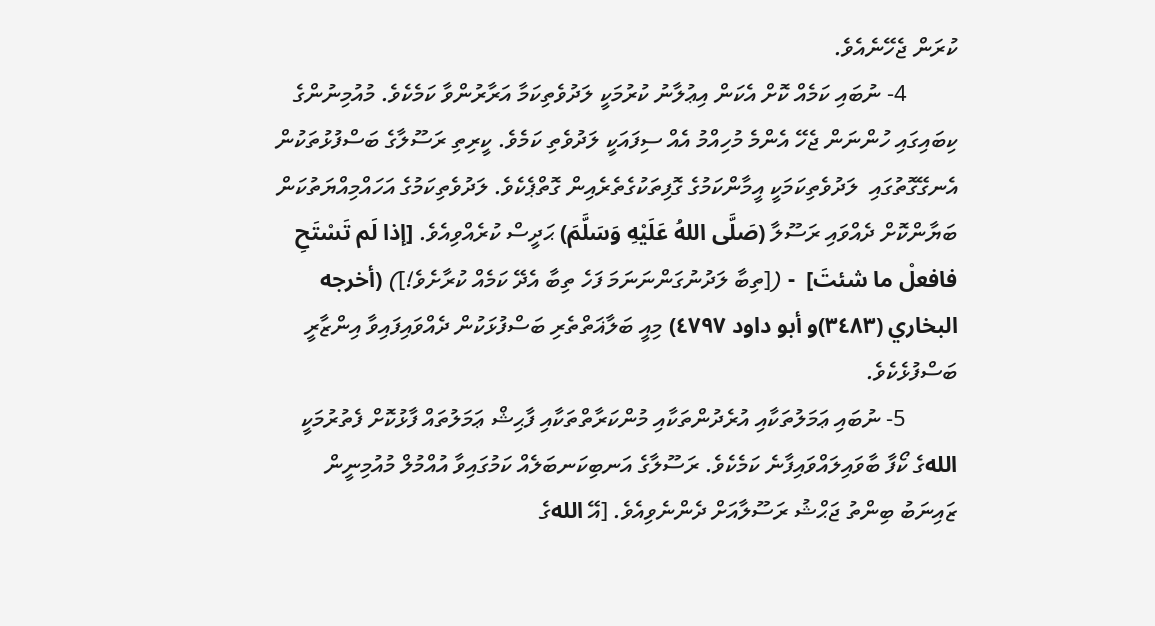ކުރަން ޖެހޭނެއެވެ.
         4- ނުބައި ކަމެއް ކޮށް އެކަން އިޢުލާނު ކުރުމަކީ ލަދުވެތިކަމާ އަރާރުންވާ ކަމެކެވެ. މުއުމިނުންގެ ކިބައިގައި ހުންނަން ޖެހޭ އެންމެ މުހިއްމު އެއް ސިފައަކީ ލަދުވެތި ކަމެވެ. ކީރިތި ރަސޫލާގެ ބަސްފުޅުތަކުން އެނގޭގޮތުގައި  ލަދުވެތިކަމަކީ އީމާންކަމުގެ ގޮފިތަކުގެތެރެއިން ގޮތްޕެކެވެ. ލަދުވެތިކަމުގެ އަހައްމިއްޔަތުކަން ބަޔާންކޮށް ދެއްވައި ރަސޫލާ (صَلَّى اللهُ عَلَيْهِ وَسَلَّمَ) ޙަދީސް ކުރެއްވިއެވެ. [إذا لَم تَسْتَحِ فافعلْ ما شئتَ]  - ([ތިބާ ލަދުނުގަންނަނަމަ ފަހެ ތިބާ އެދޭ ކަމެއް ކުރާށެވެ!]) (أخرجه البخاري (٣٤٨٣)و أبو داود ٤٧٩٧) މިއީ ބަލާޣަތްތެރި ބަސްފުޅަކުން ދެއްވައިފައިވާ އިންޒާރީ ބަސްފުޅެކެވެ.
         5- ނުބައި ޢަމަލުތަކާއި އުރެދުންތަކާއި މުންކަރާތްތަކާއި ފާޙިޝް ޢަމަލުތައް ފާޅުކޮށް ފެތުރުމަކީ اللهގެ ކޯފާ ބާވައިލައްވައިފާނެ ކަމެކެވެ. ރަސޫލާގެ އަނބިކަނބަލެއް ކަމުގައިވާ އުއްމުލް މުއުމިނީން ޒައިނަބު ބިންތު ޖަޙްޝު ރަސޫލާއަށް ދެންނެވިއެވެ. [އޭ اللهގެ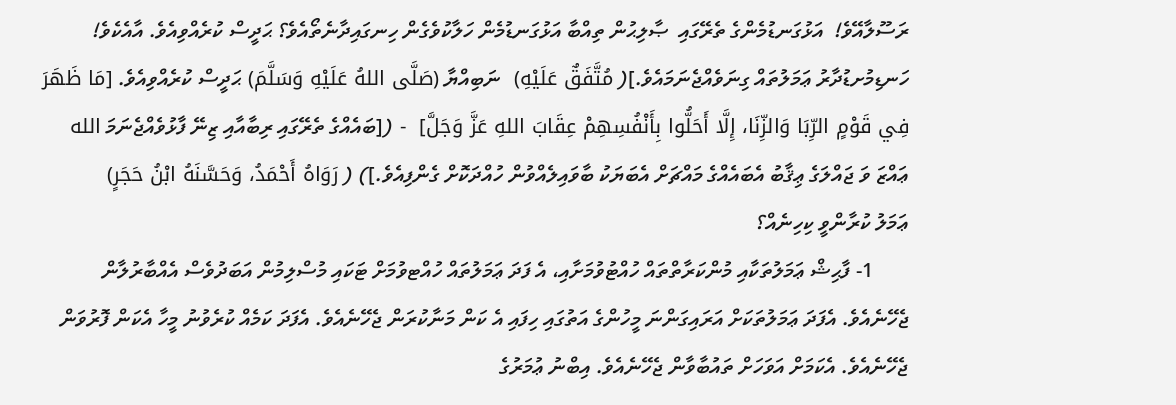ރަސޫލާއޭވެ!  އަޅުގަނޑުމެންގެ ތެރޭގައި  ޞާލިޙުން ތިއްބާ އަޅުގަނޑުމެން ހަލާކުވެގެން ހިނގައިދާނެތޯއެވެ؟ ޙަދީސް ކުރެއްވިއެވެ. އާއެކެވެ! ހަނޑިމުށޑުދާރު ޢަމަލުތައް ގިނަވެއްޖެނަމައެވެ.]( مُتَّفَقٌ عَلَيْهِ)  ނަބިއްޔާ (صَلَّى اللهُ عَلَيْهِ وَسَلَّمَ) ޙަދީސް ކުރެއްވިއެވެ. [مَا ظَهَرَ فِي قَوْمٍ الرِّبَا وَالزِّنَا، إِلَّا أَحَلُّوا بِأَنْفُسِهِمْ عِقَابَ اللهِ عَزَّ وَجَلَّ]  - ([ބައެއްގެ ތެރޭގައި ރިބާއާއި ޒިނޭ ފާޅުވެއްޖެނަމަ الله ޢައްޒަ ވަ ޖައްލަގެ ޢިޤާބު އެބައެއްގެ މައްޗަށް އެބަޔަކު ބާވައިލެއްވުން ހުއްދަކޮށް ގެންފިއެވެ.]) ( رَوَاهُ أَحْمَدُ، وَحَسَّنَهُ ابْنُ حَجَرٍ)
ޢަމަލު ކުރާންވީ ކިހިނެއް؟
       1- ފާޙިޝް ޢަމަލުތަކާއި މުންކަރާތްތައް ހުއްޓުވުމަށާއި، އެ ފަދަ ޢަމަލުތައް ހުއްޓވުމަށް ޓަކައި މުސްލިމުން އަބަދުވެސް އެއްބާރުލާން ޖެހޭނެއެވެ. އެފަދަ ޢަމަލުތަކަށް އަރައިގަންނަ މީހުންގެ އަތުގައި ހިފައި އެ ކަން މަނާކުރަން ޖެހޭނެއެވެ. އެފަދަ ކަމެއް ކުރެވުނު މީހާ އެކަން ފޮރުވަން ޖެހޭނެއެވެ. އެކަމަށް އަވަހަށް ތައުބާވާން ޖެހޭނެއެވެ. އިބްނު ޢުމަރުގެ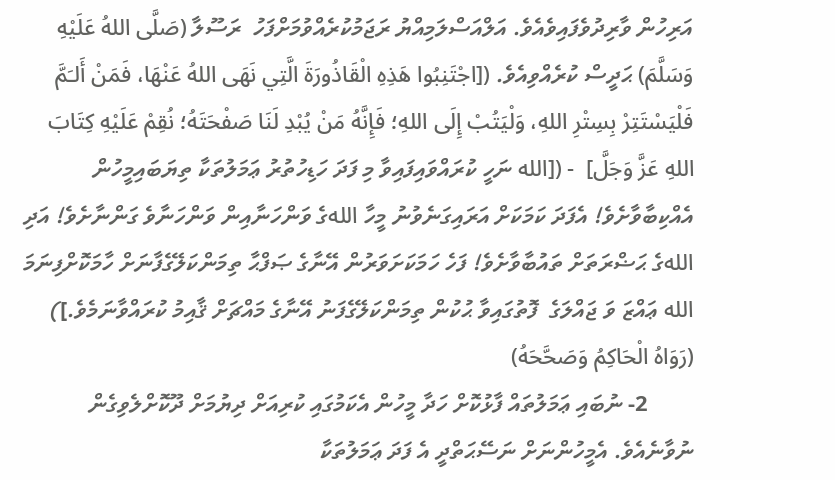އަރިހުން ވާރިދުވެފައިވެއެވެ. އަލްއަސްލަމިއްޔު ރަޖަމުކުރެއްވުމަށްފަހު  ރަސޫލާ (صَلَّى اللهُ عَلَيْهِ وَسَلَّمَ) ޙަދީސް ކުރެއްވިއެވެ. ([اجْتَنِبُوا هَذِهِ الْقَاذُورَةَ الَّتِي نَهَى اللهُ عَنْهَا، فَمَنْ أَلـَمَّ فَلْيَسْتَتِرْ بِسِتْرِ اللهِ، وَلْيَتُبْ إِلَى اللهِ؛ فَإِنَّهُ مَنْ يُبْدِ لَنَا صَفْحَتَهُ؛ نُقِمْ عَلَيْهِ كِتَابَ اللهِ عَزَّ وَجَلَّ]  - ([الله ނަހީ ކުރައްވައިފައިވާ މި ފަދަ ހަޑިހުތުރު ޢަމަލުތަކާ ތިޔަބައިމީހުން އެއްކިބާވާށެވެ! އެފަދަ ކަމަކަށް އަރައިގަނެވުނު މީހާ اللهގެ ވަންހަނާއިން ވަންހަނާވެ ގަންނާށެވެ! އަދި اللهގެ ޙަޟްރަތަށް ތައުބާވާށެވެ! ފަހެ ހަމަކަށަވަރުން އޭނާގެ ޞަފްޙާ ތިމަންކަލޭގެފާނަށް ހާމަކޮށްފިނަމަ الله ޢައްޒަ ވަ ޖައްލަގެ  ފޮތުގައިވާ ޙުކުން ތިމަންކަލޭގެފަނު އޭނާގެ މައްޗަށް ޤާއިމު ކުރައްވާނަމެވެ.]) (رَوَاهُ الْحَاكِمُ وَصَحَّحَهُ)
        2- ނުބައި ޢަމަލުތައް ފާޅުކޮށް ހަދާ މީހުން އެކަމުގައި ކުރިއަށް ދިޔުމަށް ދޫކޮށްލެވިގެން ނުވާނެއެވެ. އެމީހުންނަށް ނަސޭޙަތްދީ އެ ފަދަ ޢަމަލުތަކާ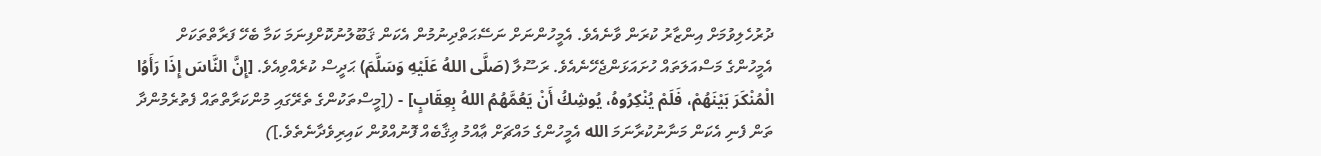ދުރުހެލިވުމަށް އިންޒާރު ކުރަން ވާނެއެވެ. އެމީހުންނަށް ނަސޭޙަތްދިނުމުން އެކަން ޤަބޫލުނުކޮށްފިނަމަ ކަމާ ބެހޭ ފަރާތްތަކަށް އެމީހުންގެ މަސްއަލަތައް ހުށައަޅަންޖެހޭނެއެވެ. ރަސޫލާ (صَلَّى اللهُ عَلَيْهِ وَسَلَّمَ) ޙަދީސް ކުރެއްވިއެވެ. [إِنَّ النَّاسَ إِذَا رَأَوُا الْمُنْكَرَ بَيْنَهُمْ، فَلَمْ يُنْكِرُوهُ، يُوشِكُ أَنْ يَعُمَّهُمُ اللهُ بِعِقَابٍ] - ([މީސްތަކުންގެ ތެރޭގައި މުންކަރާތްތައް ފެތުރެމުންދާ ތަން ފެނި އެކަން މަނާނުކުރާނަމަ الله އެމީހުންގެ މައްޗަށް ޢާއްމު ޢިޤާބެއް ފޮނުއްވުން ކައިރިވެދާނެތެވެ.])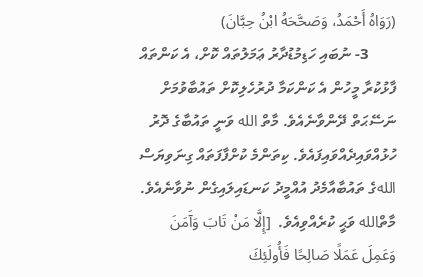(رَوَاهُ أَحْمَدُ، وَصَحَّحَهُ ابْنُ حِبَّانَ)
       3- ނުބައި ހަޑިމުޑުދާރު ޢަމަލުތައް ކޮށް، އެ ކަންތައް ފާޅުކުރާ މީހުން އެ ކަންކަމާ ދުރުހެލިކޮށް ތައުބާވުމަށް ނަސޭޙަތް ދޭންވާނެއެވެ. މާތް الله ވަނީ ތައުބާގެ ދޮރު ހުޅުއްވައިދެއްވައިފައެވެ. ކިތަންމެ ކުށްފާފަތައް ގިނަވިޔަސް اللهގެ ތައުބާއާމެދު އުއްމީދު ކަނޑައިލައިގެން ނުވާނެއެވެ. މާތްالله ވަޙީ ކުރެއްވިއެވެ.  [إِلَّا مَنْ تَابَ وَآَمَنَ وَعَمِلَ عَمَلًا صَالِحًا فَأُولَئِكَ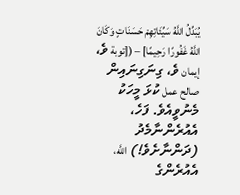يُبَدِّلُ اللَّهُ سَيِّئَاتِهِمْ حَسَنَاتٍ وَكَانَ اللَّهُ غَفُورًا رَحِيمًا] – ([توبة ވެ، إيمان ވެ، ގިނަގިނައިން صالح عمل ކުޅަ މީހަކު މެނުވީއެވެ. ފަހެ، އެއުރެންނާމެދު (ދަންނާށެވެ!) اللَّه، އެއުރެންގެ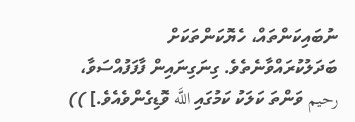ނުބައިކަންތައް، ހެޔޮކަންތަކަށް ބަދަލުކުރައްވާނެތެވެ. ގިނަގިނައިން ފާފަފުއްސަވާ، رحيم ވަންތަ ކަލަކު ކަމުގައި اللَّه ވޮޑިގެންވެއެވެ.] ))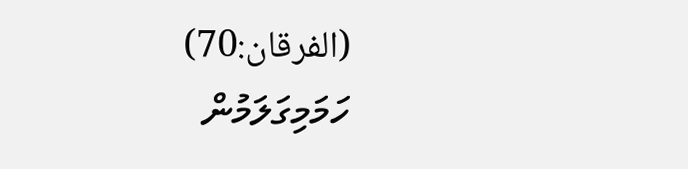(الفرقان:70)
ހަމަމިގަލަމުން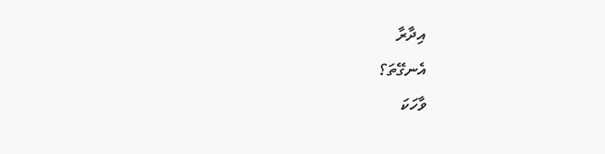އިދާރާ
އެނގޭތަ؟
ވާހަކަ